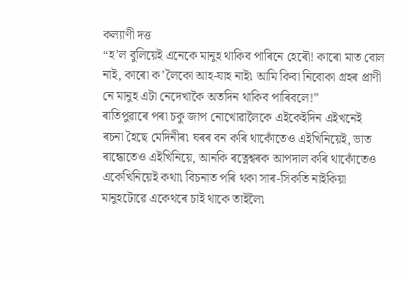কল্যাণী দত্ত
“হ’ল বুলিয়েই এনেকে মানুহ থাকিব পাৰিনে হেৰৌ! কাৰো মাত বোল নাই, কাৰো ক’লৈকো আহ-যাহ নাই৷ আমি কিবা নিবোকা গ্ৰহৰ প্ৰাণী নে মানুহ এটা নেদেখাকৈ অতদিন থাকিব পাৰিবলে!”
ৰাতিপুৱাৰে পৰা চকু জাপ নোখোৱালৈকে এইকেইদিন এইখনেই ৰচনা হৈছে মেদিনীৰ৷ ঘৰৰ বন কৰি থাকোঁতেও এইখিনিয়েই, ভাত ৰান্ধোতেও এইখিনিয়ে, আনকি ৰত্নেশ্বৰক আপদাল কৰি থাকোঁতেও একেখিনিয়েই কথা৷ বিচনাত পৰি থকা সাৰ-সিকতি নাইকিয়া মানুহটোৱে একেথৰে চাই থাকে তাইলৈ৷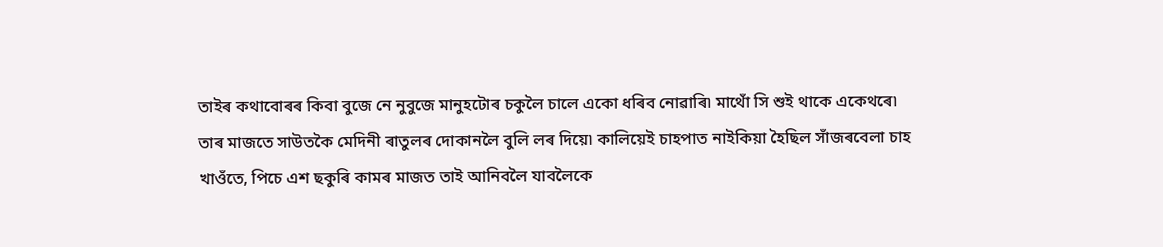তাইৰ কথাবোৰৰ কিবা বুজে নে নুবুজে মানুহটোৰ চকুলৈ চালে একো ধৰিব নোৱাৰি৷ মাথোঁ সি শুই থাকে একেথৰে৷
তাৰ মাজতে সাউতকৈ মেদিনী ৰাতুলৰ দোকানলৈ বুলি লৰ দিয়ে৷ কালিয়েই চাহপাত নাইকিয়া হৈছিল সাঁজৰবেলা চাহ খাওঁতে, পিচে এশ ছকুৰি কামৰ মাজত তাই আনিবলৈ যাবলৈকে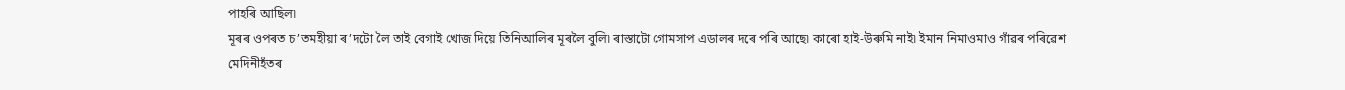পাহৰি আছিল৷
মূৰৰ ওপৰত চ’তমহীয়া ৰ’দটো লৈ তাই বেগাই খোজ দিয়ে তিনিআলিৰ মূৰলৈ বুলি৷ ৰাস্তাটো গোমসাপ এডালৰ দৰে পৰি আছে৷ কাৰো হাই-উৰুমি নাই৷ ইমান নিমাওমাও গাঁৱৰ পৰিৱেশ মেদিনীহঁতৰ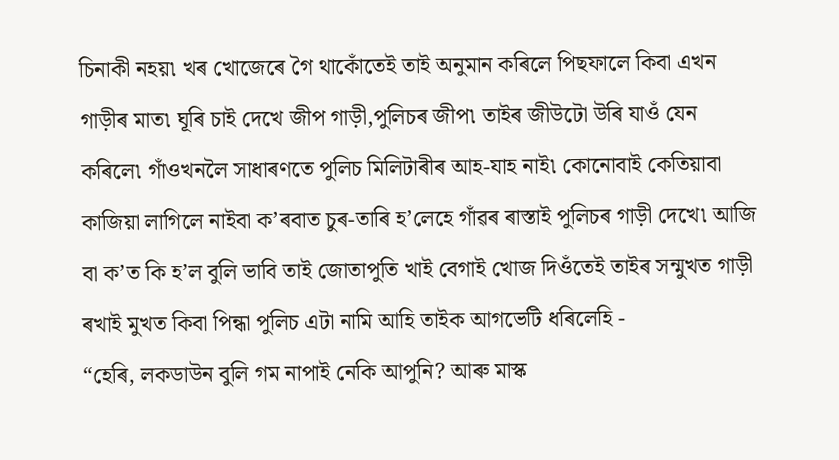চিনাকী নহয়৷ খৰ খোজেৰে গৈ থাকোঁতেই তাই অনুমান কৰিলে পিছফালে কিবা এখন গাড়ীৰ মাত৷ ঘূৰি চাই দেখে জীপ গাড়ী,পুলিচৰ জীপ৷ তাইৰ জীউটো উৰি যাওঁ যেন কৰিলে৷ গাঁওখনলৈ সাধাৰণতে পুলিচ মিলিটাৰীৰ আহ-যাহ নাই৷ কোনোবাই কেতিয়াবা কাজিয়া লাগিলে নাইবা ক’ৰবাত চুৰ-তাৰি হ’লেহে গাঁৱৰ ৰাস্তাই পুলিচৰ গাড়ী দেখে৷ আজি বা ক’ত কি হ’ল বুলি ভাবি তাই জোতাপুতি খাই বেগাই খোজ দিওঁতেই তাইৰ সন্মুখত গাড়ী ৰখাই মুখত কিবা পিন্ধা পুলিচ এটা নামি আহি তাইক আগভেটি ধৰিলেহি -
“হেৰি, লকডাউন বুলি গম নাপাই নেকি আপুনি? আৰু মাস্ক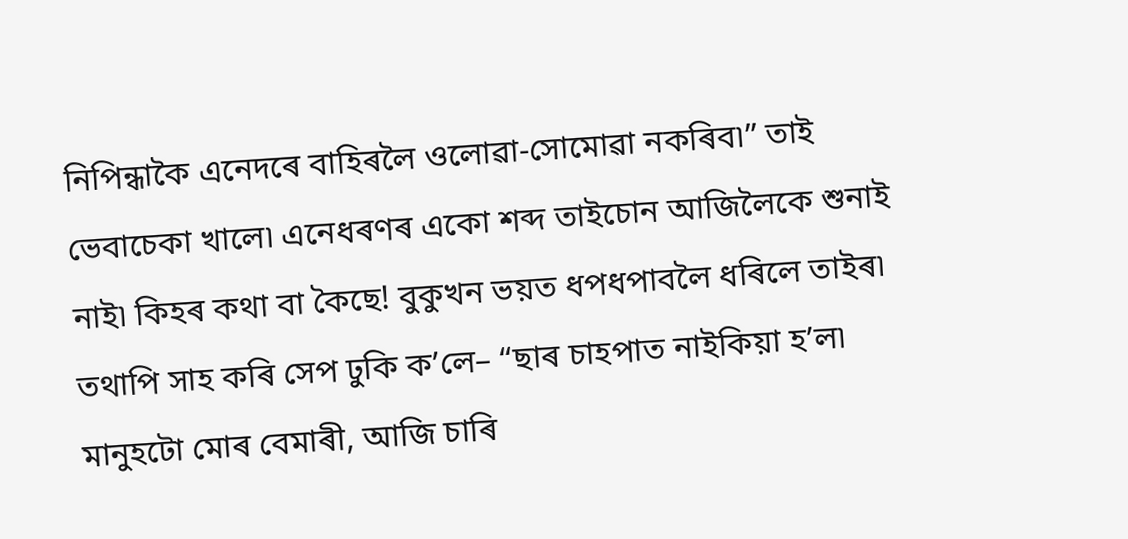নিপিন্ধাকৈ এনেদৰে বাহিৰলৈ ওলোৱা-সোমোৱা নকৰিব৷” তাই ভেবাচেকা খালে৷ এনেধৰণৰ একো শব্দ তাইচোন আজিলৈকে শুনাই নাই৷ কিহৰ কথা বা কৈছে! বুকুখন ভয়ত ধপধপাবলৈ ধৰিলে তাইৰ৷ তথাপি সাহ কৰি সেপ ঢুকি ক’লে– “ছাৰ চাহপাত নাইকিয়া হ’ল৷ মানুহটো মোৰ বেমাৰী, আজি চাৰি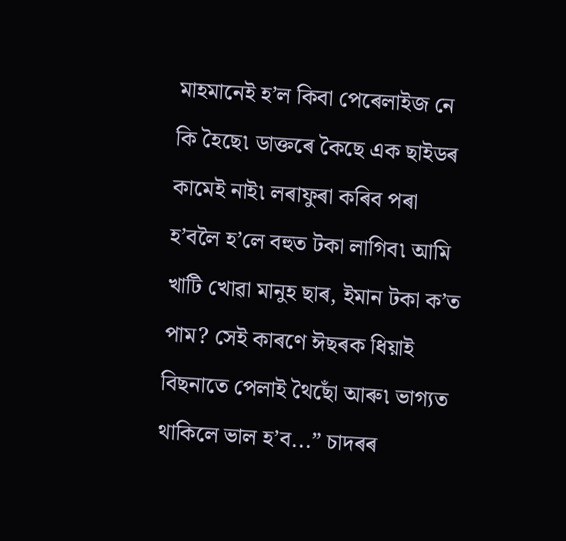মাহমানেই হ’ল কিবা পেৰেলাইজ নে কি হৈছে৷ ডাক্তৰে কৈছে এক ছাইডৰ কামেই নাই৷ লৰাফুৰা কৰিব পৰা হ’বলৈ হ’লে বহুত টকা লাগিব৷ আমি খাটি খোৱা মানুহ ছাৰ, ইমান টকা ক’ত পাম? সেই কাৰণে ঈছৰক ধিয়াই বিছনাতে পেলাই থৈছোঁ আৰু৷ ভাগ্যত থাকিলে ভাল হ’ব...” চাদৰৰ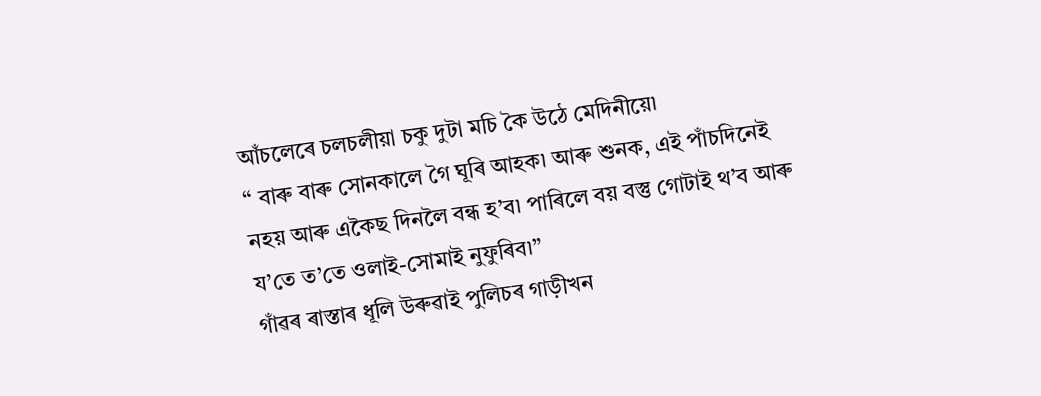আঁচলেৰে চলচলীয়া চকু দুটা মচি কৈ উঠে মেদিনীয়ে৷
“ বাৰু বাৰু সোনকালে গৈ ঘূৰি আহক৷ আৰু শুনক, এই পাঁচদিনেই নহয় আৰু একৈছ দিনলৈ বন্ধ হ’ব৷ পাৰিলে বয় বস্তু গোটাই থ’ব আৰু য’তে ত’তে ওলাই-সোমাই নুফুৰিব৷”
গাঁৱৰ ৰাস্তাৰ ধূলি উৰুৱাই পুলিচৰ গাড়ীখন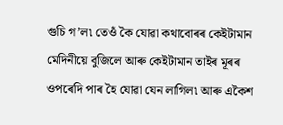গুচি গ’ল৷ তেওঁ কৈ যোৱা কথাবোৰৰ কেইটামান মেদিনীয়ে বুজিলে আৰু কেইটামান তাইৰ মূৰৰ ওপৰেদি পাৰ হৈ যোৱা যেন লাগিল৷ আৰু একৈশ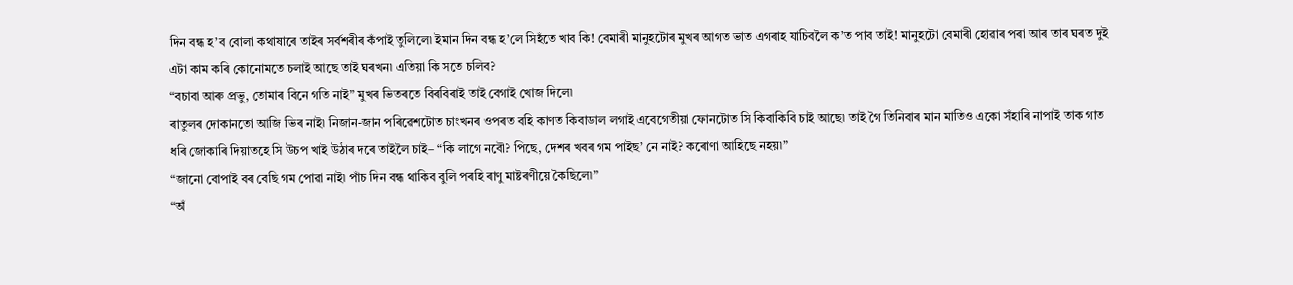দিন বন্ধ হ’ব বোলা কথাষাৰে তাইৰ সৰ্বশৰীৰ কঁপাই তুলিলে৷ ইমান দিন বন্ধ হ’লে সিহঁতে খাব কি! বেমাৰী মানুহটোৰ মুখৰ আগত ভাত এগৰাহ যাচিবলৈ ক’ত পাব তাই! মানুহটো বেমাৰী হোৱাৰ পৰা আৰ তাৰ ঘৰত দুই এটা কাম কৰি কোনোমতে চলাই আছে তাই ঘৰখন৷ এতিয়া কি সতে চলিব?
“বচাবা আৰু প্ৰভু, তোমাৰ বিনে গতি নাই” মুখৰ ভিতৰতে বিৰবিৰাই তাই বেগাই খোজ দিলে৷
ৰাতুলৰ দোকানতো আজি ভিৰ নাই৷ নিজান-জান পৰিৱেশটোত চাংখনৰ ওপৰত বহি কাণত কিবাডাল লগাই এবেগেতীয়া ফোনটোত সি কিবাকিবি চাই আছে৷ তাই গৈ তিনিবাৰ মান মাতিও একো সঁহাৰি নাপাই তাক গাত ধৰি জোকাৰি দিয়াতহে সি উচপ খাই উঠাৰ দৰে তাইলৈ চাই– “কি লাগে নবৌ? পিছে, দেশৰ খবৰ গম পাইছ’ নে নাই? কৰোণা আহিছে নহয়৷”
“জানো বোপাই বৰ বেছি গম পোৱা নাই৷ পাঁচ দিন বন্ধ থাকিব বুলি পৰহি ৰাণু মাষ্টৰণীয়ে কৈছিলে৷”
“অঁ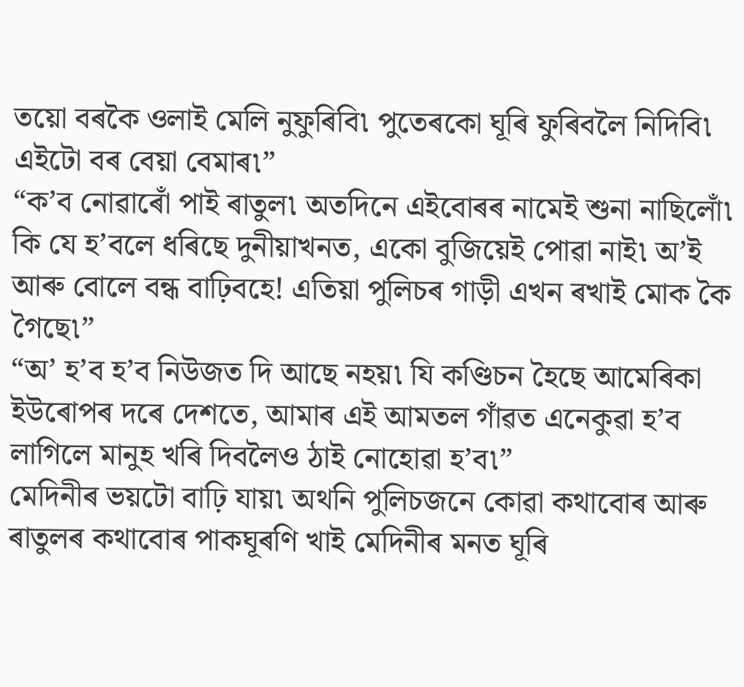তয়ো বৰকৈ ওলাই মেলি নুফুৰিবি৷ পুতেৰকো ঘূৰি ফুৰিবলৈ নিদিবি৷ এইটো বৰ বেয়া বেমাৰ৷”
“ক’ব নোৱাৰোঁ পাই ৰাতুল৷ অতদিনে এইবোৰৰ নামেই শুনা নাছিলোঁ৷ কি যে হ’বলে ধৰিছে দুনীয়াখনত, একো বুজিয়েই পোৱা নাই৷ অ’ই আৰু বোলে বন্ধ বাঢ়িবহে! এতিয়া পুলিচৰ গাড়ী এখন ৰখাই মোক কৈ গৈছে৷”
“অ’ হ’ব হ’ব নিউজত দি আছে নহয়৷ যি কণ্ডিচন হৈছে আমেৰিকা ইউৰোপৰ দৰে দেশতে, আমাৰ এই আমতল গাঁৱত এনেকুৱা হ’ব লাগিলে মানুহ খৰি দিবলৈও ঠাই নোহোৱা হ’ব৷”
মেদিনীৰ ভয়টো বাঢ়ি যায়৷ অথনি পুলিচজনে কোৱা কথাবোৰ আৰু ৰাতুলৰ কথাবোৰ পাকঘূৰণি খাই মেদিনীৰ মনত ঘূৰি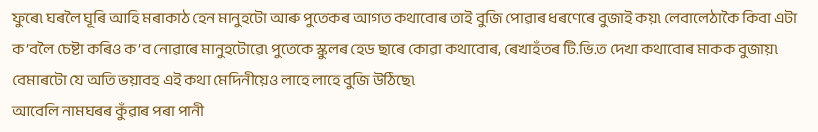ফুৰে৷ ঘৰলৈ ঘূৰি আহি মৰাকাঠ হেন মানুহটো আৰু পুতেকৰ আগত কথাবোৰ তাই বুজি পোৱাৰ ধৰণেৰে বুজাই কয়৷ লেবালেঠাকৈ কিবা এটা ক’বলৈ চেষ্টা কৰিও ক’ব নোৱাৰে মানুহটোৱে৷ পুতেকে স্কুলৰ হেড ছাৰে কোৱা কথাবোৰ, ৰেখাহঁতৰ টি.ভি.ত দেখা কথাবোৰ মাকক বুজায়৷ বেমাৰটো যে অতি ভয়াবহ এই কথা মেদিনীয়েও লাহে লাহে বুজি উঠিছে৷
আবেলি নামঘৰৰ কুঁৱাৰ পৰা পানী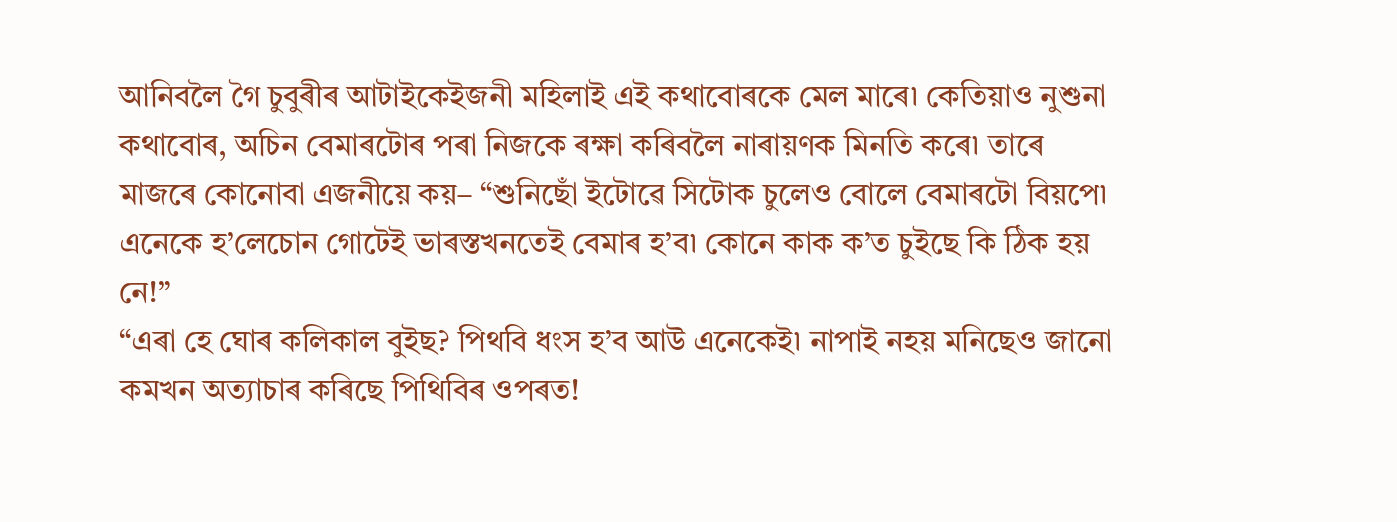আনিবলৈ গৈ চুবুৰীৰ আটাইকেইজনী মহিলাই এই কথাবোৰকে মেল মাৰে৷ কেতিয়াও নুশুনা কথাবোৰ, অচিন বেমাৰটোৰ পৰা নিজকে ৰক্ষা কৰিবলৈ নাৰায়ণক মিনতি কৰে৷ তাৰে মাজৰে কোনোবা এজনীয়ে কয়– “শুনিছোঁ ইটোৱে সিটোক চুলেও বোলে বেমাৰটো বিয়পে৷ এনেকে হ’লেচোন গোটেই ভাৰস্তখনতেই বেমাৰ হ’ব৷ কোনে কাক ক’ত চুইছে কি ঠিক হয় নে!”
“এৰা হে ঘোৰ কলিকাল বুইছ? পিথবি ধংস হ’ব আউ এনেকেই৷ নাপাই নহয় মনিছেও জানো কমখন অত্যাচাৰ কৰিছে পিথিবিৰ ওপৰত!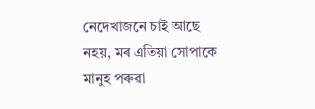নেদেখাজনে চাই আছে নহয়, মৰ এতিয়া সোপাকে মানুহ পৰুৱা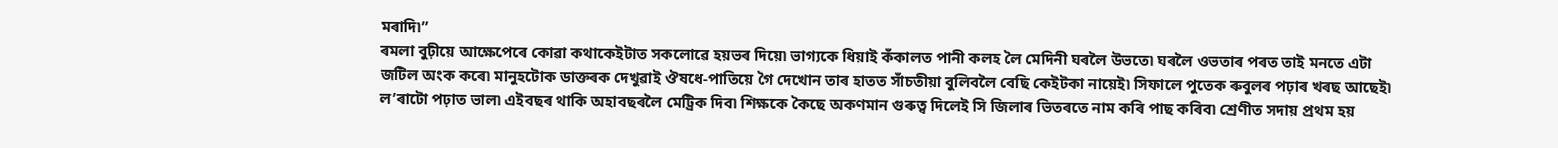মৰাদি৷”
ৰমলা বুঢ়ীয়ে আক্ষেপেৰে কোৱা কথাকেইটাত সকলোৱে হয়ভৰ দিয়ে৷ ভাগ্যকে ধিয়াই কঁকালত পানী কলহ লৈ মেদিনী ঘৰলৈ উভতে৷ ঘৰলৈ ওভতাৰ পৰত তাই মনতে এটা জটিল অংক কৰে৷ মানুহটোক ডাক্তৰক দেখুৱাই ঔষধে-পাতিয়ে গৈ দেখোন তাৰ হাতত সাঁচতীয়া বুলিবলৈ বেছি কেইটকা নায়েই৷ সিফালে পুতেক ৰুবুলৰ পঢ়াৰ খৰছ আছেই৷ ল’ৰাটো পঢ়াত ভাল৷ এইবছৰ থাকি অহাবছৰলৈ মেট্ৰিক দিব৷ শিক্ষকে কৈছে অকণমান গুৰুত্ব দিলেই সি জিলাৰ ভিতৰতে নাম কৰি পাছ কৰিব৷ শ্ৰেণীত সদায় প্ৰথম হয়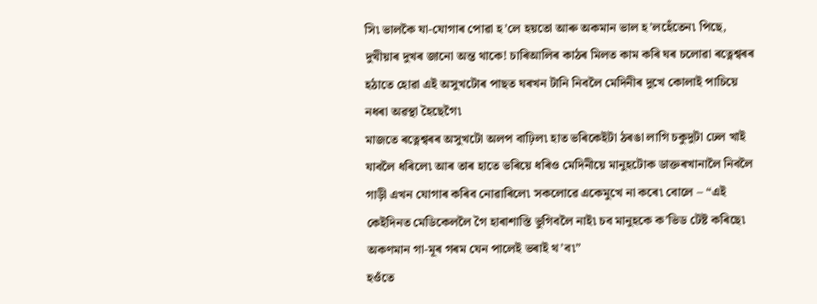সি৷ ভালকৈ যা-যোগাৰ পোৱা হ’লে হয়তো আৰু অকমান ভাল হ’লহেঁতেন৷ পিছে, দুখীয়াৰ দুখৰ জানো অন্ত থাকে! চাৰিআলিৰ কাঠৰ মিলত কাম কৰি ঘৰ চলোৱা ৰত্নেশ্বৰৰ হঠাতে হোৱা এই অসুখটোৰ পাছত ঘৰখন টানি নিবলৈ মেদিনীৰ দুখে কোলাই পাচিয়ে নধৰা অৱস্থা হৈছেগৈ৷
মাজতে ৰত্নেশ্বৰৰ অসুখটো অলপ বাঢ়িল৷ হাত ভৰিকেইটা ঠৰঙা লাগি চকুদুটা ঢেল খাই যাবলৈ ধৰিলে৷ আৰ তাৰ হাতে ভৰিয়ে ধৰিও মেদিনীয়ে মানুহটোক ডাক্তৰখানালৈ নিবলৈ গাড়ী এখন যোগাৰ কৰিব নোৱাৰিলে৷ সকলোৱে একেমুখে না কৰে৷ বোলে – “এই কেইদিনত মেডিকেললৈ গৈ হাৰাশাস্তি ভুগিবলৈ নাই৷ চব মানুহকে ক’ভিড টেষ্ট কৰিছে৷ অকণমান গা-মূৰ গৰম যেন পালেই ভৰাই থ’ব৷”
হওঁতে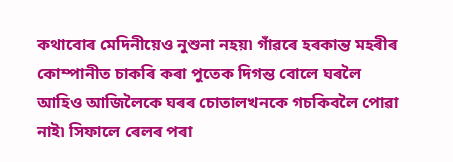কথাবোৰ মেদিনীয়েও নুশুনা নহয়৷ গাঁৱৰে হৰকান্ত মহৰীৰ কোম্পানীত চাকৰি কৰা পুতেক দিগন্ত বোলে ঘৰলৈ আহিও আজিলৈকে ঘৰৰ চোতালখনকে গচকিবলৈ পোৱা নাই৷ সিফালে ৰেলৰ পৰা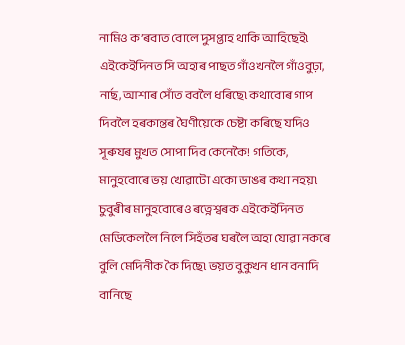নামিও ক’ৰবাত বোলে দুসপ্তাহ থাকি আহিছেই৷ এইকেইদিনত সি অহাৰ পাছত গাঁওখনলৈ গাঁওবুঢ়া, নাৰ্ছ, আশাৰ সোঁত ববলৈ ধৰিছে৷ কথাবোৰ গাপ দিবলৈ হৰকান্তৰ ঘৈণীয়েকে চেষ্টা কৰিছে যদিও সূৰুযৰ মুখত সোপা দিব কেনেকৈ! গতিকে, মানুহবোৰে ভয় খোৱাটো একো ডাঙৰ কথা নহয়৷ চুবুৰীৰ মানুহবোৰেও ৰত্নেশ্বৰক এইকেইদিনত মেডিকেললৈ নিলে সিহঁতৰ ঘৰলৈ অহা যোৱা নকৰে বুলি মেদিনীক কৈ দিছে৷ ভয়ত বুকুখন ধান বনাদি বানিছে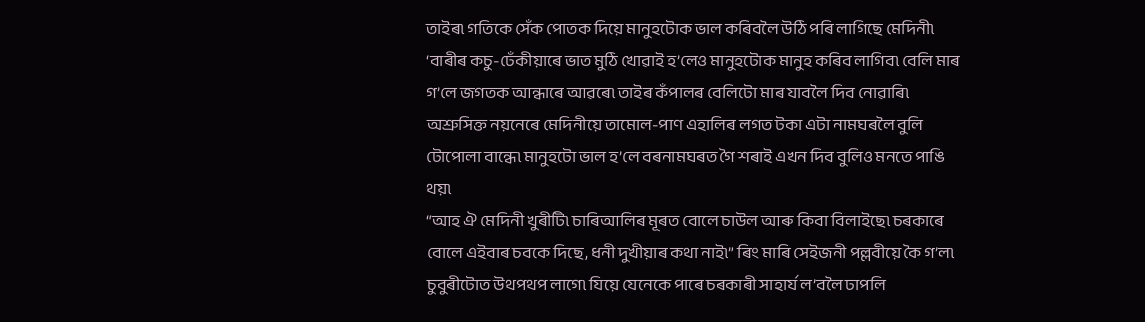তাইৰ৷ গতিকে সেঁক পোতক দিয়ে মানুহটোক ভাল কৰিবলৈ উঠি পৰি লাগিছে মেদিনী৷ ‘বাৰীৰ কচু-ঢেঁকীয়াৰে ভাত মুঠি খোৱাই হ’লেও মানুহটোক মানুহ কৰিব লাগিব৷ বেলি মাৰ গ’লে জগতক আন্ধাৰে আৱৰে৷ তাইৰ কঁপালৰ বেলিটো মাৰ যাবলৈ দিব নোৱাৰি৷ অশ্ৰুসিক্ত নয়নেৰে মেদিনীয়ে তামোল-পাণ এহালিৰ লগত টকা এটা নামঘৰলৈ বুলি টোপোলা বান্ধে৷ মানুহটো ভাল হ’লে বৰনামঘৰত গৈ শৰাই এখন দিব বুলিও মনতে পাঙি থয়৷
“আহ ঐ মেদিনী খুৰীটি৷ চাৰিআলিৰ মূৰত বোলে চাউল আৰু কিবা বিলাইছে৷ চৰকাৰে বোলে এইবাৰ চবকে দিছে, ধনী দুখীয়াৰ কথা নাই৷” ৰিং মাৰি সেইজনী পল্লবীয়ে কৈ গ’ল৷ চুবুৰীটোত উথপথপ লাগে৷ যিয়ে যেনেকে পাৰে চৰকাৰী সাহাৰ্য ল’বলৈ ঢাপলি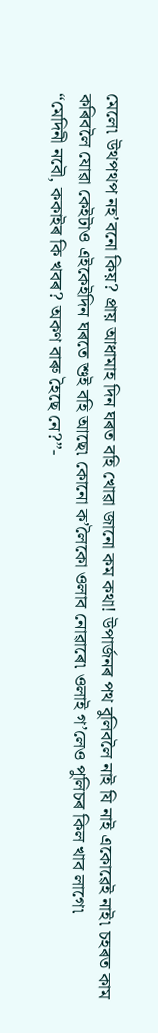মেলে৷ উথপথপ নহ’বনো কিয়? প্ৰায় আধামাহ দিন ঘৰত বহি খোৱা জানো কম কথা! উপাৰ্জনৰ পথ বুলিবলৈ নাই যি নাই একোৱেই নাই৷ চহৰত কাম কৰিবলৈ যোৱা কেইটাও এইকেইদিন ঘৰতে শুই বহি আছে৷ কোনো ক’লৈকো ওলাব নোৱাৰে৷ ওলাই গ’লেও পুলিচৰ কিল খাব লাগে৷
“মেদিনী নবৌ, ককাইৰ কি খবৰ? অকণ বাৰু হৈছে নে?”-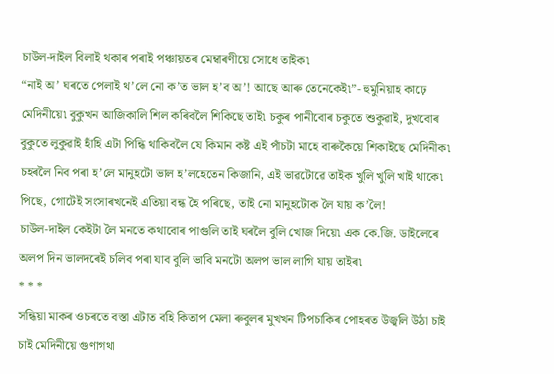চাউল-দাইল বিলাই থকাৰ পৰাই পঞ্চায়তৰ মেম্বাৰণীয়ে সোধে তাইক৷
“নাই অ’ ঘৰতে পেলাই থ’লে নো ক’ত ভাল হ’ব অ’! আছে আৰু তেনেকেই৷”- হুমুনিয়াহ কাঢ়ে মেদিনীয়ে৷ বুকুখন আজিকালি শিল কৰিবলৈ শিকিছে তাই৷ চকুৰ পানীবোৰ চকুতে শুকুৱাই, দুখবোৰ বুকুতে লুকুৱাই হাঁহি এটা পিন্ধি থাকিবলৈ যে কিমান কষ্ট এই পাঁচটা মাহে বাৰুকৈয়ে শিকাইছে মেদিনীক৷ চহৰলৈ নিব পৰা হ’লে মানুহটো ভাল হ’লহেতেন কিজানি, এই ভাৱটোৱে তাইক খুলি খুলি খাই থাকে৷ পিছে, গোটেই সংসাৰখনেই এতিয়া বন্ধ হৈ পৰিছে, তাই নো মানুহটোক লৈ যায় ক’লৈ!
চাউল-দাইল কেইটা লৈ মনতে কথাবোৰ পাগুলি তাই ঘৰলৈ বুলি খোজ দিয়ে৷ এক কে.জি. ডাইলেৰে অলপ দিন ভালদৰেই চলিব পৰা যাব বুলি ভাবি মনটো অলপ ভাল লাগি যায় তাইৰ৷
* * *
সন্ধিয়া মাকৰ ওচৰতে বস্তা এটাত বহি কিতাপ মেলা ৰুবুলৰ মুখখন টিপচাকিৰ পোহৰত উজ্বলি উঠা চাই চাই মেদিনীয়ে গুণাগথা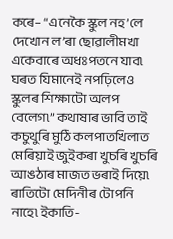কৰে– “এনেকৈ স্কুল নহ’লে দেখোন ল’ৰা ছোৱালীমখা একেবাৰে অধঃপতনে যাব৷ ঘৰত যিমানেই নপঢ়িলেও স্কুলৰ শিক্ষাটো অলপ বেলেগ৷” কথাষাৰ ভাবি তাই কচুথুৰি মুঠি কলপাতখিলাত মেৰিয়াই জুইকৰা খুচৰি খুচৰি আঙঠাৰ মাজত ভৰাই দিয়ে৷
ৰাতিটো মেদিনীৰ টোপনি নাহে৷ ইকাতি-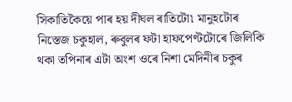সিকাতিকৈয়ে পাৰ হয় দীঘল ৰাতিটো৷ মানুহটোৰ নিস্তেজ চকুহাল, ৰুবুলৰ ফটা হাফপেণ্টটোৰে জিলিকি থকা তপিনাৰ এটা অংশ ওৰে নিশা মেদিনীৰ চকুৰ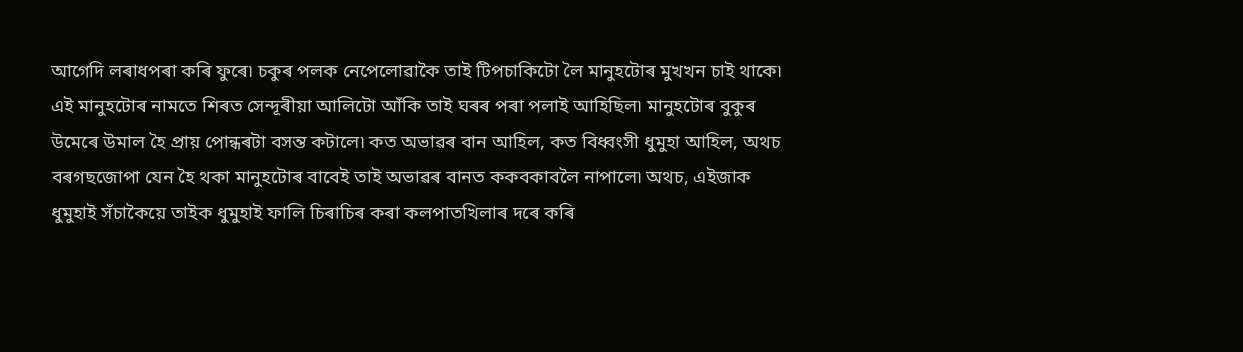আগেদি লৰাধপৰা কৰি ফুৰে৷ চকুৰ পলক নেপেলোৱাকৈ তাই টিপচাকিটো লৈ মানুহটোৰ মুখখন চাই থাকে৷ এই মানুহটোৰ নামতে শিৰত সেন্দূৰীয়া আলিটো আঁকি তাই ঘৰৰ পৰা পলাই আহিছিল৷ মানুহটোৰ বুকুৰ উমেৰে উমাল হৈ প্ৰায় পোন্ধৰটা বসন্ত কটালে৷ কত অভাৱৰ বান আহিল, কত বিধ্বংসী ধুমুহা আহিল, অথচ বৰগছজোপা যেন হৈ থকা মানুহটোৰ বাবেই তাই অভাৱৰ বানত ককবকাবলৈ নাপালে৷ অথচ, এইজাক ধুমুহাই সঁচাকৈয়ে তাইক ধুমুহাই ফালি চিৰাচিৰ কৰা কলপাতখিলাৰ দৰে কৰি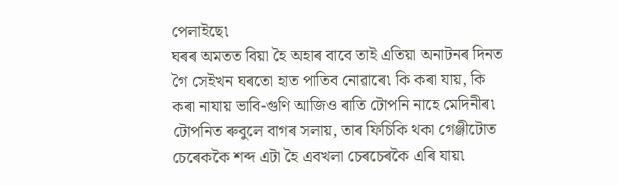পেলাইছে৷
ঘৰৰ অমতত বিয়া হৈ অহাৰ বাবে তাই এতিয়া অনাটনৰ দিনত গৈ সেইখন ঘৰতো হাত পাতিব নোৱাৰে৷ কি কৰা যায়, কি কৰা নাযায় ভাবি-গুণি আজিও ৰাতি টোপনি নাহে মেদিনীৰ৷ টোপনিত ৰুবুলে বাগৰ সলায়, তাৰ ফিচিকি থকা গেঞ্জীটোত চেৰেককৈ শব্দ এটা হৈ এবখলা চেৰচেৰকৈ এৰি যায়৷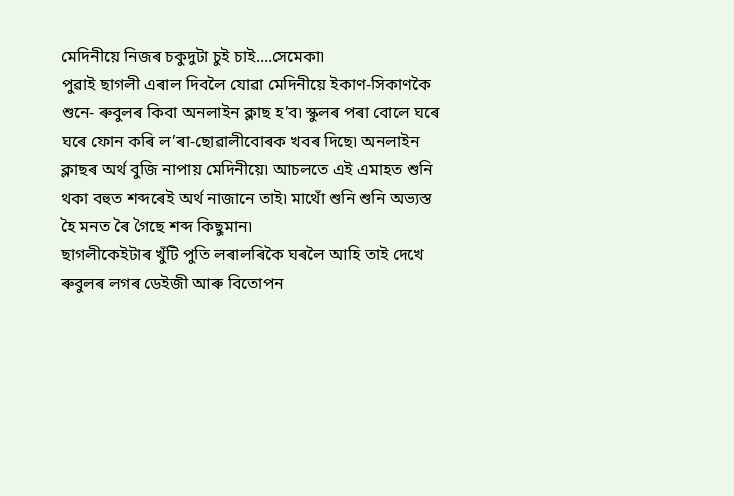মেদিনীয়ে নিজৰ চকুদুটা চুই চাই....সেমেকা৷
পুৱাই ছাগলী এৰাল দিবলৈ যোৱা মেদিনীয়ে ইকাণ-সিকাণকৈ শুনে- ৰুবুলৰ কিবা অনলাইন ক্লাছ হ’ব৷ স্কুলৰ পৰা বোলে ঘৰে ঘৰে ফোন কৰি ল’ৰা-ছোৱালীবোৰক খবৰ দিছে৷ অনলাইন ক্লাছৰ অৰ্থ বুজি নাপায় মেদিনীয়ে৷ আচলতে এই এমাহত শুনি থকা বহুত শব্দৰেই অৰ্থ নাজানে তাই৷ মাথোঁ শুনি শুনি অভ্যস্ত হৈ মনত ৰৈ গৈছে শব্দ কিছুমান৷
ছাগলীকেইটাৰ খুঁটি পুতি লৰালৰিকৈ ঘৰলৈ আহি তাই দেখে ৰুবুলৰ লগৰ ডেইজী আৰু বিতোপন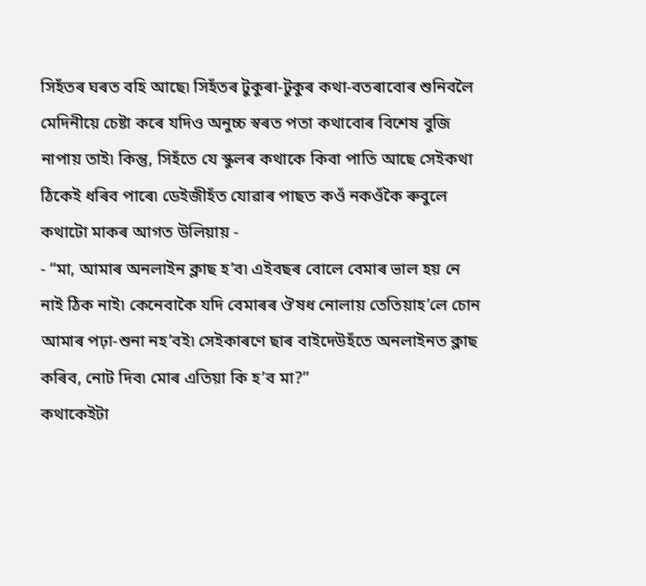সিহঁতৰ ঘৰত বহি আছে৷ সিহঁতৰ টুকুৰা-টুকুৰ কথা-বতৰাবোৰ শুনিবলৈ মেদিনীয়ে চেষ্টা কৰে যদিও অনুচ্চ স্বৰত পতা কথাবোৰ বিশেষ বুজি নাপায় তাই৷ কিন্তু, সিহঁতে যে স্কুলৰ কথাকে কিবা পাতি আছে সেইকথা ঠিকেই ধৰিব পাৰে৷ ডেইজীহঁত যোৱাৰ পাছত কওঁ নকওঁকৈ ৰুবুলে কথাটো মাকৰ আগত উলিয়ায় -
- “মা, আমাৰ অনলাইন ক্লাছ হ’ব৷ এইবছৰ বোলে বেমাৰ ভাল হয় নে নাই ঠিক নাই৷ কেনেবাকৈ যদি বেমাৰৰ ঔষধ নোলায় তেতিয়াহ’লে চোন আমাৰ পঢ়া-শুনা নহ’বই৷ সেইকাৰণে ছাৰ বাইদেউহঁতে অনলাইনত ক্লাছ কৰিব, নোট দিব৷ মোৰ এতিয়া কি হ’ব মা?”
কথাকেইটা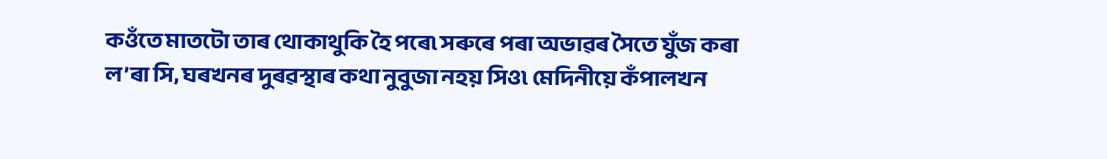কওঁতে মাতটো তাৰ থোকাথুকি হৈ পৰে৷ সৰুৰে পৰা অভাৱৰ সৈতে যুঁজ কৰা ল’ৰা সি, ঘৰখনৰ দুৰৱস্থাৰ কথা নুবুজা নহয় সিও৷ মেদিনীয়ে কঁপালখন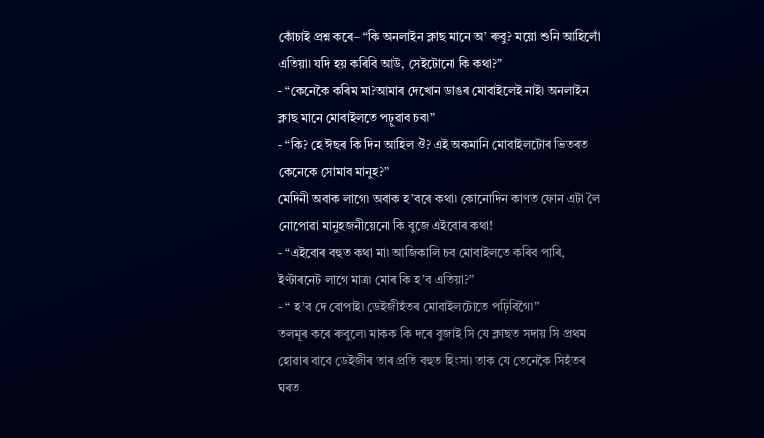কোঁচাই প্ৰশ্ন কৰে– “কি অনলাইন ক্লাছ মানে অ’ ৰুবু? ময়ো শুনি আহিলোঁ এতিয়া৷ যদি হয় কৰিবি আউ, সেইটোনো কি কথা?”
- “কেনেকৈ কৰিম মা?আমাৰ দেখোন ডাঙৰ মোবাইলেই নাই৷ অনলাইন ক্লাছ মানে মোবাইলতে পঢ়ুৱাব চব৷”
- “কি? হে ঈছৰ কি দিন আহিল ঔ? এই অকমানি মোবাইলটোৰ ভিতৰত কেনেকে সোমাব মানুহ?”
মেদিনী অবাক লাগে৷ অবাক হ’বৰে কথা৷ কোনোদিন কাণত ফোন এটা লৈ নোপোৱা মানুহজনীয়েনো কি বুজে এইবোৰ কথা!
- “এইবোৰ বহুত কথা মা৷ আজিকালি চব মোবাইলতে কৰিব পাৰি, ইণ্টাৰনেট লাগে মাত্ৰ৷ মোৰ কি হ’ব এতিয়া?”
- “ হ’ব দে বোপাই৷ ডেইজীহঁতৰ মোবাইলটোতে পঢ়িবিগৈ৷”
তলমূৰ কৰে ৰুবুলে৷ মাকক কি দৰে বুজাই সি যে ক্লাছত সদায় সি প্ৰথম হোৱাৰ বাবে ডেইজীৰ তাৰ প্ৰতি বহুত হিংসা৷ তাক যে তেনেকৈ সিহঁতৰ ঘৰত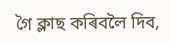গৈ ক্লাছ কৰিবলৈ দিব,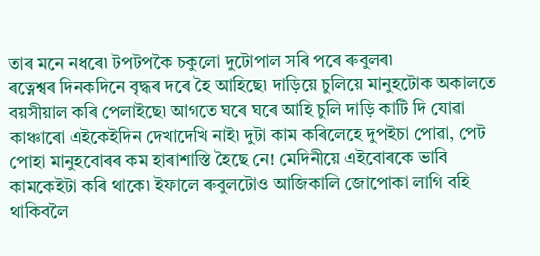তাৰ মনে নধৰে৷ টপটপকৈ চকুলো দুটোপাল সৰি পৰে ৰুবুলৰ৷
ৰত্নেশ্বৰ দিনকদিনে বৃদ্ধৰ দৰে হৈ আহিছে৷ দাড়িয়ে চুলিয়ে মানুহটোক অকালতে বয়সীয়াল কৰি পেলাইছে৷ আগতে ঘৰে ঘৰে আহি চুলি দাড়ি কাটি দি যোৱা কাঞ্চাৰো এইকেইদিন দেখাদেখি নাই৷ দুটা কাম কৰিলেহে দুপইচা পোৱা, পেট পোহা মানুহবোৰৰ কম হাৰাশাস্তি হৈছে নে! মেদিনীয়ে এইবোৰকে ভাবি কামকেইটা কৰি থাকে৷ ইফালে ৰুবুলটোও আজিকালি জোপোকা লাগি বহি থাকিবলৈ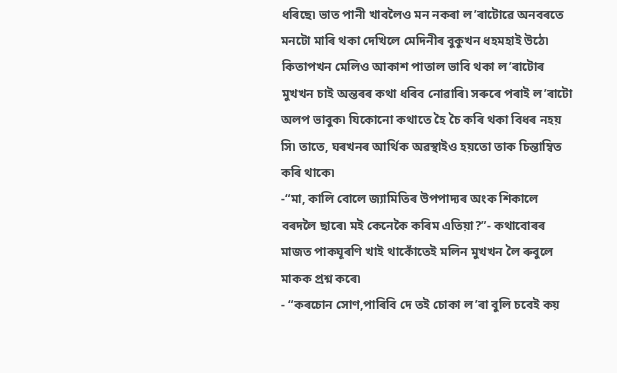ধৰিছে৷ ভাত পানী খাবলৈও মন নকৰা ল’ৰাটোৱে অনবৰতে মনটো মাৰি থকা দেখিলে মেদিনীৰ বুকুখন ধহমহাই উঠে৷ কিতাপখন মেলিও আকাশ পাতাল ভাবি থকা ল’ৰাটোৰ মুখখন চাই অন্তৰৰ কথা ধৰিব নোৱাৰি৷ সৰুৰে পৰাই ল’ৰাটো অলপ ভাবুক৷ যিকোনো কথাতে হৈ চৈ কৰি থকা বিধৰ নহয় সি৷ তাতে, ঘৰখনৰ আৰ্থিক অৱস্থাইও হয়তো তাক চিন্তাম্বিত কৰি থাকে৷
-“মা, কালি বোলে জ্যামিতিৰ উপপাদ্যৰ অংক শিকালে বৰদলৈ ছাৰে৷ মই কেনেকৈ কৰিম এতিয়া?”- কথাবোৰৰ মাজত পাকঘূৰণি খাই থাকোঁতেই মলিন মুখখন লৈ ৰুবুলে মাকক প্ৰশ্ন কৰে৷
- “কৰচোন সোণ,পাৰিবি দে তই চোকা ল’ৰা বুলি চবেই কয়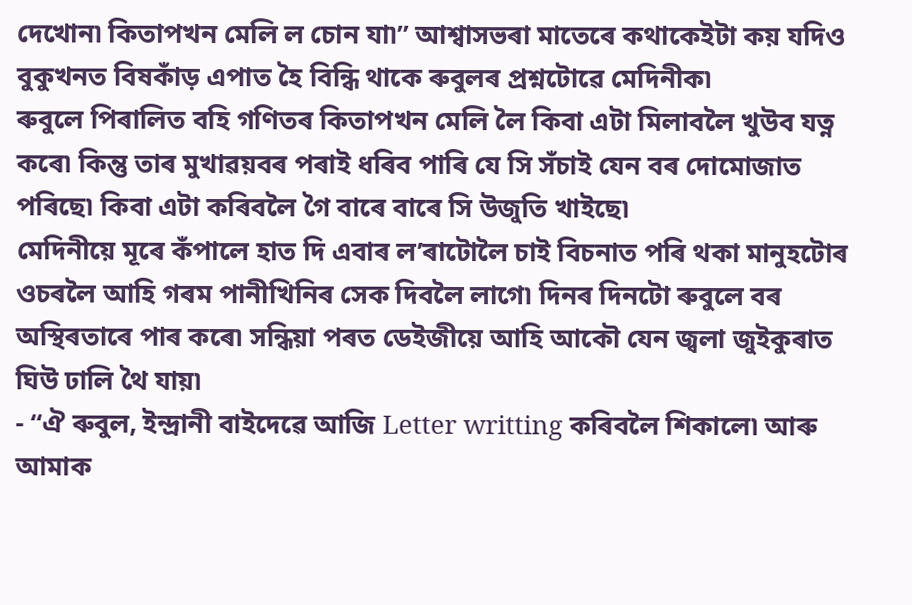দেখোন৷ কিতাপখন মেলি ল চোন যা৷” আশ্বাসভৰা মাতেৰে কথাকেইটা কয় যদিও বুকুখনত বিষকাঁড় এপাত হৈ বিন্ধি থাকে ৰুবুলৰ প্ৰশ্নটোৱে মেদিনীক৷
ৰুবুলে পিৰালিত বহি গণিতৰ কিতাপখন মেলি লৈ কিবা এটা মিলাবলৈ খুউব যত্ন কৰে৷ কিন্তু তাৰ মুখাৱয়বৰ পৰাই ধৰিব পাৰি যে সি সঁচাই যেন বৰ দোমোজাত পৰিছে৷ কিবা এটা কৰিবলৈ গৈ বাৰে বাৰে সি উজুতি খাইছে৷
মেদিনীয়ে মূৰে কঁপালে হাত দি এবাৰ ল’ৰাটোলৈ চাই বিচনাত পৰি থকা মানুহটোৰ ওচৰলৈ আহি গৰম পানীখিনিৰ সেক দিবলৈ লাগে৷ দিনৰ দিনটো ৰুবুলে বৰ অস্থিৰতাৰে পাৰ কৰে৷ সন্ধিয়া পৰত ডেইজীয়ে আহি আকৌ যেন জ্বলা জুইকুৰাত ঘিউ ঢালি থৈ যায়৷
- “ঐ ৰুবুল, ইন্দ্ৰানী বাইদেৱে আজি Letter writting কৰিবলৈ শিকালে৷ আৰু আমাক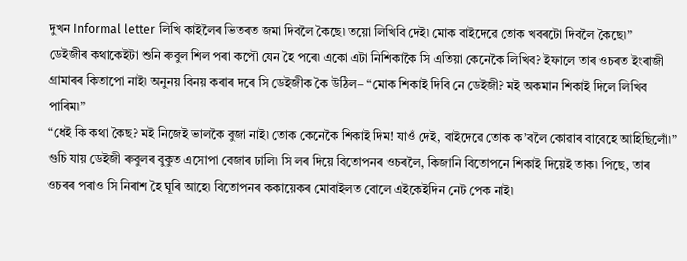দুখন Informal letter লিখি কাইলৈৰ ভিতৰত জমা দিবলৈ কৈছে৷ তয়ো লিখিবি দেই৷ মোক বাইদেৱে তোক খবৰটো দিবলৈ কৈছে৷”
ডেইজীৰ কথাকেইটা শুনি ৰুবুল শিল পৰা কপৌ যেন হৈ পৰে৷ একো এটা নিশিকাকৈ সি এতিয়া কেনেকৈ লিখিব? ইফালে তাৰ ওচৰত ইংৰাজী গ্ৰামাৰৰ কিতাপো নাই৷ অনুনয় বিনয় কৰাৰ দৰে সি ডেইজীক কৈ উঠিল– “মোক শিকাই দিবি নে ডেইজী? মই অকমান শিকাই দিলে লিখিব পাৰিম৷”
“ধেই কি কথা কৈছ? মই নিজেই ভালকৈ বুজা নাই৷ তোক কেনেকৈ শিকাই দিম! যাওঁ দেই, বাইদেৱে তোক ক’বলৈ কোৱাৰ বাবেহে আহিছিলোঁ৷”
গুচি যায় ডেইজী ৰুবুলৰ বুকুত এসোপা বেজাৰ ঢালি৷ সি লৰ দিয়ে বিতোপনৰ ওচৰলৈ, কিজানি বিতোপনে শিকাই দিয়েই তাক৷ পিছে, তাৰ ওচৰৰ পৰাও সি নিৰাশ হৈ ঘূৰি আহে৷ বিতোপনৰ ককায়েকৰ মোবাইলত বোলে এইকেইদিন নেট পেক নাই৷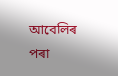আবেলিৰ পৰা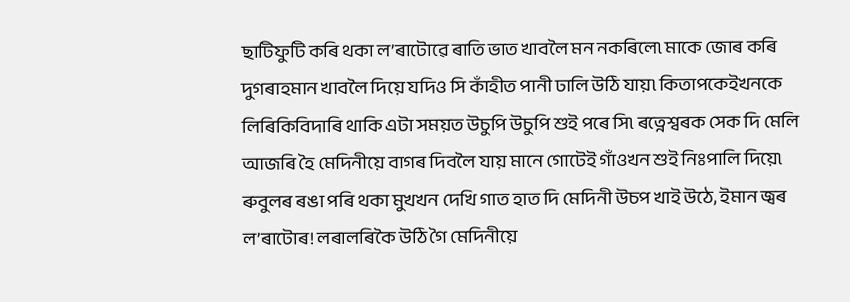ছাটিফুটি কৰি থকা ল’ৰাটোৱে ৰাতি ভাত খাবলৈ মন নকৰিলে৷ মাকে জোৰ কৰি দুগৰাহমান খাবলৈ দিয়ে যদিও সি কাঁহীত পানী ঢালি উঠি যায়৷ কিতাপকেইখনকে লিৰিকিবিদাৰি থাকি এটা সময়ত উচুপি উচুপি শুই পৰে সি৷ ৰত্নেশ্বৰক সেক দি মেলি আজৰি হৈ মেদিনীয়ে বাগৰ দিবলৈ যায় মানে গোটেই গাঁওখন শুই নিঃপালি দিয়ে৷ ৰুবুলৰ ৰঙা পৰি থকা মুখখন দেখি গাত হাত দি মেদিনী উচপ খাই উঠে, ইমান জ্বৰ ল’ৰাটোৰ! লৰালৰিকৈ উঠি গৈ মেদিনীয়ে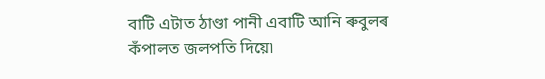বাটি এটাত ঠাণ্ডা পানী এবাটি আনি ৰুবুলৰ কঁপালত জলপতি দিয়ে৷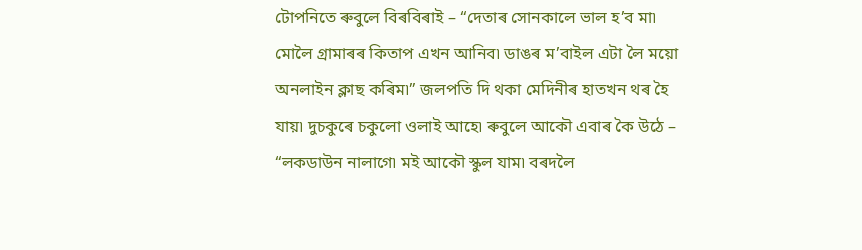টোপনিতে ৰুবুলে বিৰবিৰাই – “দেতাৰ সোনকালে ভাল হ’ব মা৷ মোলৈ গ্ৰামাৰৰ কিতাপ এখন আনিব৷ ডাঙৰ ম’বাইল এটা লৈ ময়ো অনলাইন ক্লাছ কৰিম৷” জলপতি দি থকা মেদিনীৰ হাতখন থৰ হৈ যায়৷ দুচকুৰে চকুলো ওলাই আহে৷ ৰুবুলে আকৌ এবাৰ কৈ উঠে – “লকডাউন নালাগে৷ মই আকৌ স্কুল যাম৷ বৰদলৈ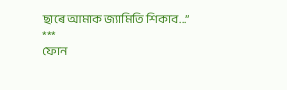ছাৰে আমাক জ্যামিতি শিকাব...”
***
ফোন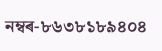নম্বৰ-৮৬৩৮১৮৯৪০৪